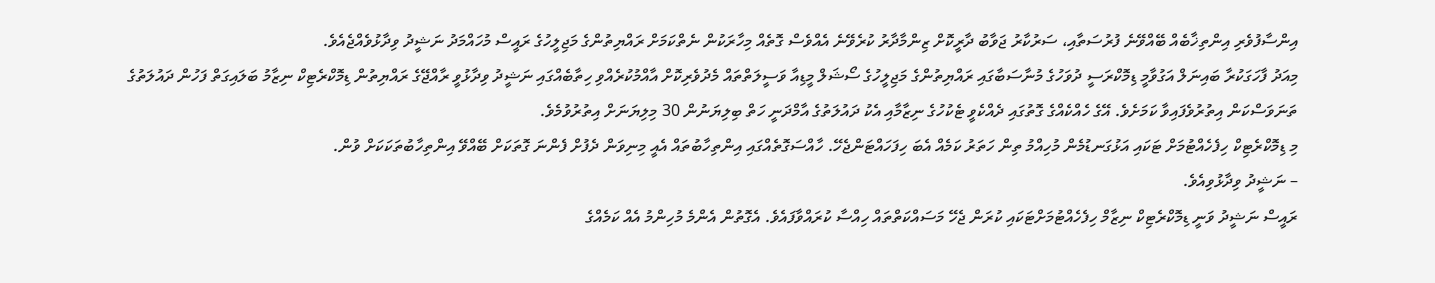އިންސާފުވެރި އިންތިޚާބެއް ބޭއްވޭނެ ފުރުސަތާއި، ސަރުކާރު ޖަވާބު ދާރީކޮށް ޒިންމާދާރު ކުރެވޭނެ އެއްވެސް ގޮތެއް މިހާރަކުން ނެތްކަމަށް ރައްޔިތުންގެ މަޖިލީހުގެ ރައީސް މުހައްމަދު ނަޝީދު ވިދާޅުވެއްޖެއެވެ.
މިއަދު ފާހަގަކުރާ ބައިނަލް އަގުވާމީ ޑިމޮކްރަސީ ދުވަހުގެ މުނާސަބާގައި ރައްޔިތުންގެ މަޖިލީހުގެ ސޯޝަލް މީޑިއާ ވަސީލަތްތައް މެދުވެރިކޮށް އާއްމުކުރެއްވި ހިތާބެއްގައި ނަޝީދު ވިދާޅުވީ ރާއްޖޭގެ ރައްޔިތުން ޑިމޮކްރެޓިކް ނިޒާމު ބަލައިގަތް ފަހުން ދައުލަތުގެ ތަނަވަސްކަން އިތުރުވެފައިވާ ކަމަށެވެ. އޭގެ ހެއްކެއްގެ ގޮތުގައި ދެއްކެވީ ޓެކުހުގެ ނިޒާމާއި އެކު ދައުލަތުގެ އާމްދަނީ ހަތް ބިލިޔަނުން 30 މިލިޔަނަށް އިތުރުވުމެވެ.
މި ޑިމޮކްރެޓިކް ހިފެހެއްޓުމަށް ޓަކައި އަޅުގަނޑުމެން މުހިއްމު ތިން ހަތަރު ކަމެއް އެބަ ހިފަހައްޓަންޖެހޭ. ހާއްސަގޮތެއްގައި އިންތިހާބުތައް އެއީ މިނިވަން ދެފުށް ފެންނަ ގޮތަކަށް ބޭއްވޭ އިންތިހާބުތަކަކަށް ވުން.
– ނަޝީދު ވިދާޅުވިއެވެ.
ރައީސް ނަޝީދު ވަނީ ޑިމޮކްރެޓިކް ނިޒާމް ހިފެހެއްޓުމަށްޓަކައި ކުރަން ޖެހޭ މަސައްކަތްތައް ހިއްސާ ކުރައްވާފައެވެ. އެގޮތުން އެންމެ މުހިންމު އެއް ކަމެއްގެ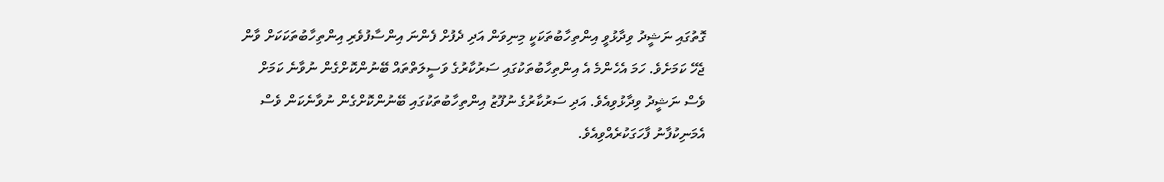ގޮތުގައި ނަޝީދު ވިދާޅުވީ އިންތިހާބުތަކަކީ މިނިވަން އަދި ދެފުށް ފެންނަ އިންސާފުވެރި އިންތިހާބުތަކަކަށް ވާން ޖެހޭ ކަމަށެވެ. ހަމަ އެހެންމެ އެ އިންތިހާބުތަކުގައި ސަރުކާރުގެ ވަސީލަތްތައް ބޭނުންކޮށްގެން ނުވާނެ ކަމަށް ވެސް ނަޝީދު ވިދާޅުވިއެވެ. އަދި ސަރުކާރުގެ ނުފޫޒު އިންތިހާބުތަކުގައި ބޭނުންކޮށްގެން ނުވާނެކަން ވެސް އެމަނިކުފާނު ފާހަގަކުރެއްވިއެވެ.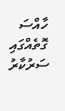ހާއްސަ ގޮތެއްގައި ސަރުކާރު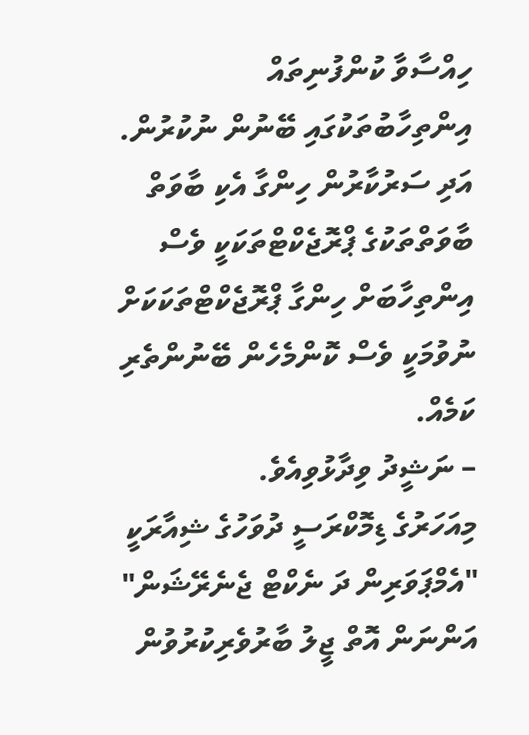ހިއްސާވާ ކުންފުނިތައް އިންތިހާބުތަކުގައި ބޭނުން ނުކުރުން. އަދި ސަރުކާރުން ހިންގާ އެކި ބާވަތް ބާވަތްތަކުގެ ޕްރޮޖެކްޓްތަކަކީ ވެސް އިންތިހާބަށް ހިންގާ ޕްރޮޖެކްޓްތަކަކަށް ނުވުމަކީ ވެސް ކޮންމެހެން ބޭނުންތެރި ކަމެއް.
– ނަޝީދު ވިދާޅުވިއެވެ.
މިއަހަރުގެ ޑިމޮކްރަސީ ދުވަހުގެ ޝިއާރަކީ "އެމްޕަވަރިން ދަ ނެކްޓް ޖެނެރޭޝަން" އަންނަން އޮތް ޖީލު ބާރުވެރިކުރުވުން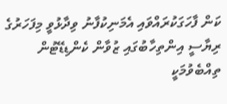ކަން ފާހަގަކުރައްވައި އެމަނިކުފާނު ވިދާޅުވީ މިފަހަރުގެ ރިޔާސީ އިންތިހާބުގައި ޒުވާން ކެންޑިޑޭޓުން ތިއްބެވުމަކީ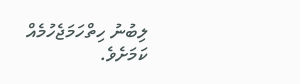ލިބުނު ހިތްހަމަޖެހުމެއް ކަމަށެވެ.